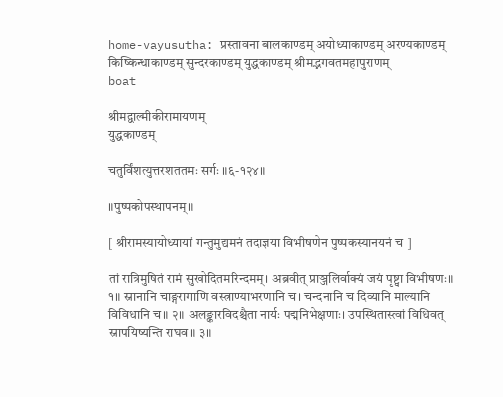home-vayusutha: प्रस्तावना बालकाण्डम् अयोध्याकाण्डम् अरण्यकाण्डम् किष्किन्धाकाण्डम् सुन्दरकाण्डम् युद्धकाण्डम् श्रीमद्भगवतमहापुराणम्
boat

श्रीमद्वाल्मीकीरामायणम्
युद्धकाण्डम्

चतुर्विंशत्युत्तरशततमः सर्गः ॥६-१२४॥

॥पुष्पकोपस्थापनम्॥

[ श्रीरामस्यायोध्यायां गन्तुमुद्यमनं तदाज्ञया विभीषणेन पुष्पकस्यानयनं च ]

तां रात्रिमुषितं रामं सुखोदितमरिन्दमम्। अब्रवीत् प्राञ्जलिर्वाक्यं जयं पृष्ट्वा विभीषणः॥ १॥ स्नानानि चाङ्गरागाणि वस्त्राण्याभरणानि च। चन्दनानि च दिव्यानि माल्यानि विविधानि च॥ २॥ अलङ्कारविदश्चैता नार्यः पद्मनिभेक्षणाः। उपस्थितास्त्वां विधिवत् स्नापयिष्यन्ति राघव॥ ३॥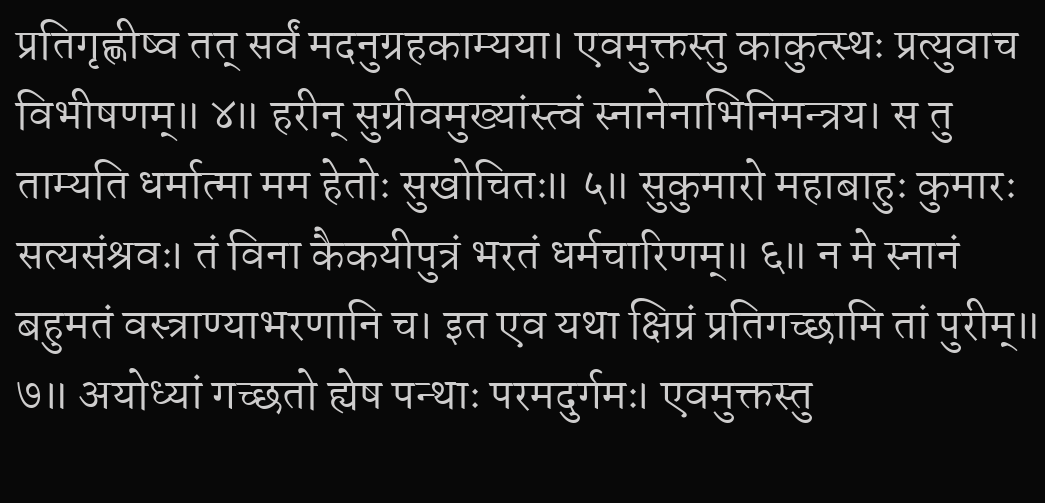प्रतिगृह्णीष्व तत् सर्वं मदनुग्रहकाम्यया। एवमुक्तस्तु काकुत्स्थः प्रत्युवाच विभीषणम्॥ ४॥ हरीन् सुग्रीवमुख्यांस्त्वं स्नानेनाभिनिमन्त्रय। स तु ताम्यति धर्मात्मा मम हेतोः सुखोचितः॥ ५॥ सुकुमारो महाबाहुः कुमारः सत्यसंश्रवः। तं विना कैकयीपुत्रं भरतं धर्मचारिणम्॥ ६॥ न मे स्नानं बहुमतं वस्त्राण्याभरणानि च। इत एव यथा क्षिप्रं प्रतिगच्छामि तां पुरीम्॥ ७॥ अयोध्यां गच्छतो ह्येष पन्थाः परमदुर्गमः। एवमुक्तस्तु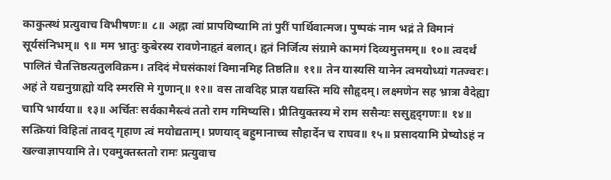काकुत्स्थं प्रत्युवाच विभीषणः॥ ८॥ अह्ना त्वां प्रापयिष्यामि तां पुरीं पार्थिवात्मज। पुष्पकं नाम भद्रं ते विमानं सूर्यसंनिभम्॥ ९॥ मम भ्रातुः कुबेरस्य रावणेनाहृतं बलात्। हृतं निर्जित्य संग्रामे कामगं दिव्यमुत्तमम्॥ १०॥ त्वदर्थं पालितं चैतत्तिष्ठत्यतुलविक्रम। तदिदं मेघसंकाशं विमानमिह तिष्ठति॥ ११॥ तेन यास्यसि यानेन त्वमयोध्यां गतज्वरः। अहं ते यद्यनुग्राह्यो यदि स्मरसि मे गुणान्॥ १२॥ वस तावदिह प्राज्ञ यद्यस्ति मयि सौहृदम्। लक्ष्मणेन सह भ्रात्रा वैदेह्या चापि भार्यया॥ १३॥ अर्चितः सर्वकामैस्त्वं ततो राम गमिष्यसि। प्रीतियुक्तस्य मे राम ससैन्यः ससुहृद‍्गणः॥ १४॥ सत्क्रियां विहितां तावद् गृहाण त्वं मयोद्यताम्। प्रणयाद् बहुमानाच्च सौहार्देन च राघव॥ १५॥ प्रसादयामि प्रेष्योऽहं न खल्वाज्ञापयामि ते। एवमुक्तस्ततो रामः प्रत्युवाच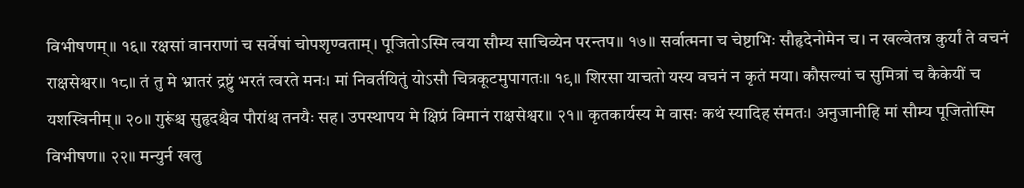विभीषणम्॥ १६॥ रक्षसां वानराणां च सर्वेषां चोपशृण्वताम्। पूजितोऽस्मि त्वया सौम्य साचिव्येन परन्तप॥ १७॥ सर्वात्मना च चेष्टाभिः सौहृदेनोमेन च। न खल्वेतन्न कुर्यां ते वचनं राक्षसेश्वर॥ १८॥ तं तु मे भ्रातरं द्रष्टुं भरतं त्वरते मनः। मां निवर्तयितुं योऽसौ चित्रकूटमुपागतः॥ १९॥ शिरसा याचतो यस्य वचनं न कृतं मया। कौसल्यां च सुमित्रां च कैकेयीं च यशस्विनीम्॥ २०॥ गुरूंश्च सुहृदश्चैव पौरांश्च तनयैः सह। उपस्थापय मे क्षिप्रं विमानं राक्षसेश्वर॥ २१॥ कृतकार्यस्य मे वासः कथं स्यादिह संमतः। अनुजानीहि मां सौम्य पूजितोस्मि विभीषण॥ २२॥ मन्युर्न खलु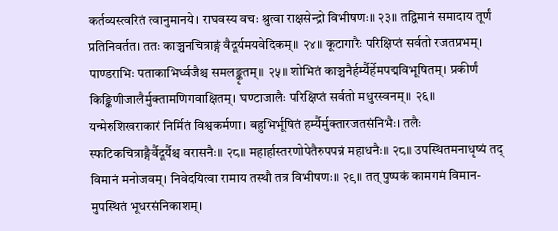कर्तव्यस्त्वरितं त्वानुमानये। राघवस्य वचः श्रुत्वा राक्षसेन्द्रो विभीषणः॥ २३॥ तद्विमानं समादाय तूर्णं प्रतिनिवर्तत। ततः काञ्चनचित्राङ्गं वैदूर्यमयवेदिकम्॥ २४॥ कूटागारैः परिक्षिप्तं सर्वतो रजतप्रभम्। पाण्डराभिः पताकाभिर्ध्वजैश्च समलङ्कृतम्॥ २५॥ शोभितं काञ्चनैर्हर्म्यैर्हेमपद्मविभूषितम्। प्रकीर्णं किङ्किणीजालैर्मुक्तामणिगवाक्षितम्। घण्टाजालैः परिक्षिप्तं सर्वतो मधुरस्वनम्॥ २६॥ यन्मेरुशिखराकारं निर्मितं विश्वकर्मणा। बहुभिर्भूषितं हर्म्यैर्मुक्तारजतसंनिभैः। तलैः स्फटिकचित्राङ्गैर्वैदूर्यैश्च वरासनैः॥ २८॥ महार्हास्तरणोपेतैरुपपन्नं महाधनैः॥ २८॥ उपस्थितमनाधृष्यं तद् विमानं मनोजवम्। निवेदयित्वा रामाय तस्थौ तत्र विभीषणः॥ २९॥ तत् पुष्पकं कामगमं विमान- मुपस्थितं भूधरसंनिकाशम्।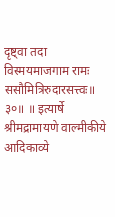दृष्ट्वा तदा विस्मयमाजगाम रामः ससौमित्रिरुदारसत्त्वः॥ ३०॥ ॥ इत्यार्षे श्रीमद्रामायणे वाल्मीकीये आदिकाव्ये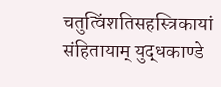चतुत्विंशतिसहस्त्रिकायां संहितायाम् युद्धकाण्डे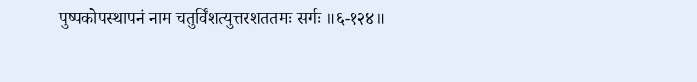पुष्पकोपस्थापनं नाम चतुर्विंशत्युत्तरशततमः सर्गः ॥६-१२४॥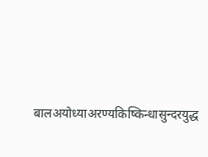बालअयोध्याअरण्यकिष्किन्धासुन्दरयुद्ध